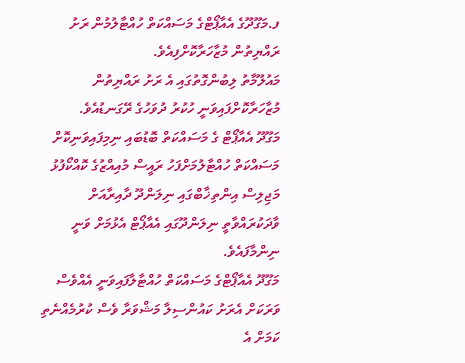ފ.މަގޫދޫގެ އެއާޕޯޓްގެ މަސައްކަތް ހުއްޓާލުމުން ރަށު ރައްޔިތުން މުޒާހަރާކޮށްފިއެވެ.
މައުލޫމާތު ލިބުންގޮތުގައި އެ ރަށު ރައްޔިތުން މުޒާހަރާކޮށްފައިވަނީ ހުކުރު ދުވަހުގެ ރޭގަނޑުއެވެ.
މަގޫދޫ އެއާޕޯޓް ގެ މަސައްކަތް ބޮޑުބައި ނިމިފައިވަނިކޮށް މަސައްކަތް ހުއްޓާލުމަށްފަހު ރައީސް މުއިއްޒުގެ ކޮއްކޯފުޅު މަޖިލިސް އިންތިޚާބްގައި ނިލަންދޫ ދާއިރާއަށް ވާދަކުރައްވާތީ ނިލަންދޫގައި އެއާޕޯޓް އެޅުމަށް ވަނީ ނިންމާފައެވެ.
މަގޫދޫ އެއާޕޯޓްގެ މަސައްކަތް ހުއްޓާލާފައިވަނީ އެއްވެސް ވަރަކަށް އެރަށު ކައުންސިލާ މަޝްވަރާ ވެސް ކުރުމެއްނެތި ކަމަށް އެ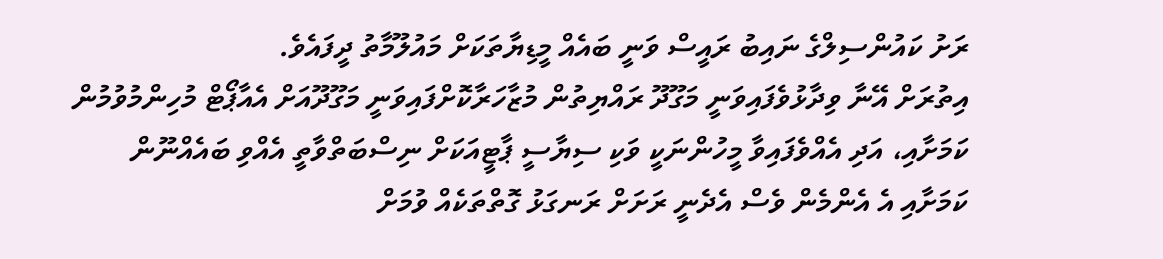ރަށު ކައުންސިލްގެ ނައިބު ރައީސް ވަނީ ބައެއް މީޑިޔާތަކަށް މައުލޫމާތު ދީފައެވެ.
އިތުރަށް އޭނާ ވިދާޅުވެފައިވަނީ މަގޫދޫ ރައްޔިތުން މުޒާހަރާކޮށްފައިވަނީ މަގޫދޫއަށް އެއާޕޯޓް މުހިންމުވުމުން ކަމަށާއި، އަދި އެއްވެފައިވާ މީހުންނަކީ ވަކި ސިޔާސީ ޕާޓީއަކަށް ނިސްބަތްވާތީ އެއްވި ބައެއްނޫން ކަމަށާއި އެ އެންމެން ވެސް އެދެނީ ރަށަށް ރަނގަޅު ގޮތްތަކެއް ވުމަށް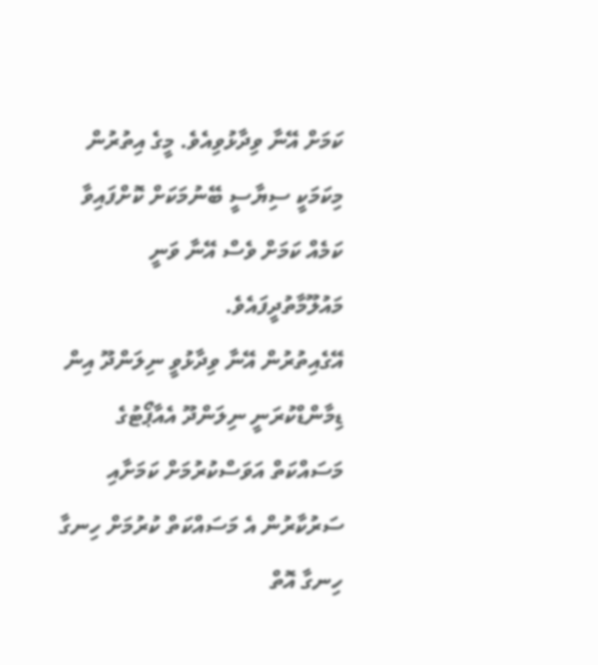ކަމަށް އޭނާ ވިދާޅުވިއެވެ. މީގެ އިތުރުން މިކަމަކީ ސިޔާސީ ބޭނުމަކަށް ކޮށްފައިވާ ކަމެއް ކަމަށް ވެސް އޭނާ ވަނީ މައުލޫމާތުދީފައެވެ.
އޭގެއިތުރުން އޭނާ ވިދާޅުވީ ނިލަންދޫ އިން ޑިމާންޑްކުރަނީ ނިލަންދޫ އެއާޕޯޓުގެ މަސައްކަތް އަވަސްކުރުމަށް ކަމަށާއި ސަރުކާރުން އެ މަސައްކަތް ކުރުމަށް ހިނގާ ހިނގާ އޮތް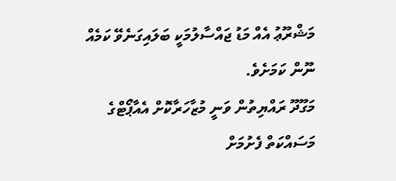މަޝްރޫޢު އެއް މަޑު ޖައްސާލުމަކީ ބަލައިގަނެވޭ ކަމެއް ނޫން ކަމަށެވެ.
މަގޫދޫ ރައްޔިތުން ވަނީ މުޒާހަރާކޮށް އެއާޕޯޓްގެ މަސައްކަތް ފެށުމަށް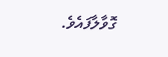ގޮވާލާފައެވެ.